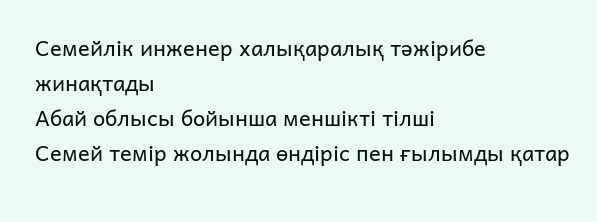Семейлік инженер халықаралық тәжірибе жинақтады
Абай облысы бойынша меншікті тілші
Семей темір жолында өндіріс пен ғылымды қатар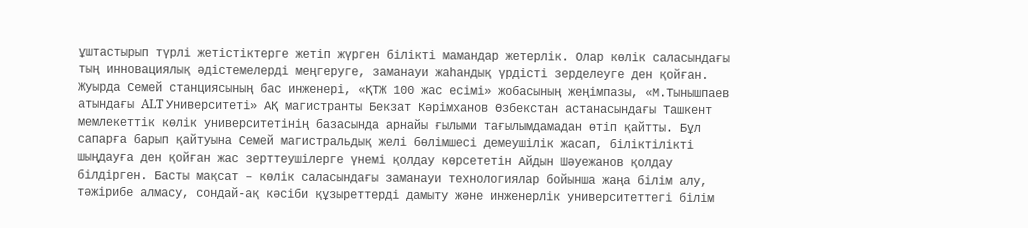ұштастырып түрлі жетістіктерге жетіп жүрген білікті мамандар жетерлік. Олар көлік саласындағы тың инновациялық әдістемелерді меңгеруге, заманауи жаһандық үрдісті зерделеуге ден қойған.
Жуырда Семей станциясының бас инженері, «ҚТЖ 100 жас есімі» жобасының жеңімпазы, «М.Тынышпаев атындағы ALT Университеті» АҚ магистранты Бекзат Кәрімханов Өзбекстан астанасындағы Ташкент мемлекеттік көлік университетінің базасында арнайы ғылыми тағылымдамадан өтіп қайтты. Бұл сапарға барып қайтуына Семей магистральдық желі бөлімшесі демеушілік жасап, біліктілікті шыңдауға ден қойған жас зерттеушілерге үнемі қолдау көрсететін Айдын Шәуежанов қолдау білдірген. Басты мақсат – көлік саласындағы заманауи технологиялар бойынша жаңа білім алу, тәжірибе алмасу, сондай-ақ кәсіби құзыреттерді дамыту және инженерлік университеттегі білім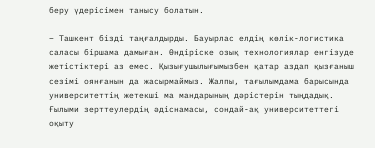беру үдерісімен танысу болатын.

– Ташкент бізді таңғалдырды. Бауырлас елдің көлік-логистика саласы біршама дамыған. Өндіріске озық технологиялар енгізуде жетістіктері аз емес. Қызығушылығымызбен қатар аздап қызғаныш сезімі оянғанын да жасырмаймыз. Жалпы, тағылымдама барысында университеттің жетекші ма мандарының дәрістерін тыңдадық. Ғылыми зерттеулердің әдіснамасы, сондай-ақ университеттегі оқыту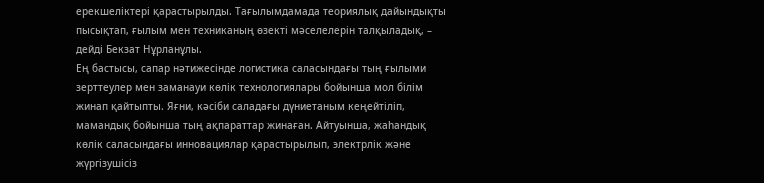ерекшеліктері қарастырылды. Тағылымдамада теориялық дайындықты пысықтап, ғылым мен техниканың өзекті мәселелерін талқыладық, – дейді Бекзат Нұрланұлы.
Ең бастысы, сапар нәтижесінде логистика саласындағы тың ғылыми зерттеулер мен заманауи көлік технологиялары бойынша мол білім жинап қайтыпты. Яғни, кәсіби саладағы дүниетаным кеңейтіліп, мамандық бойынша тың ақпараттар жинаған. Айтуынша, жаһандық көлік саласындағы инновациялар қарастырылып, электрлік және жүргізушісіз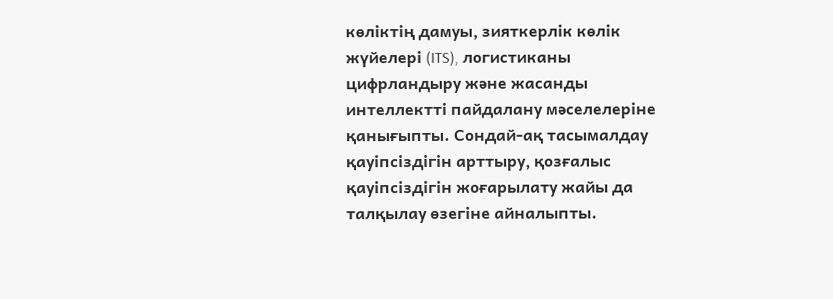көліктің дамуы, зияткерлік көлік жүйелері (ITS), логистиканы цифрландыру және жасанды интеллектті пайдалану мәселелеріне қанығыпты. Сондай-ақ тасымалдау қауіпсіздігін арттыру, қозғалыс қауіпсіздігін жоғарылату жайы да талқылау өзегіне айналыпты.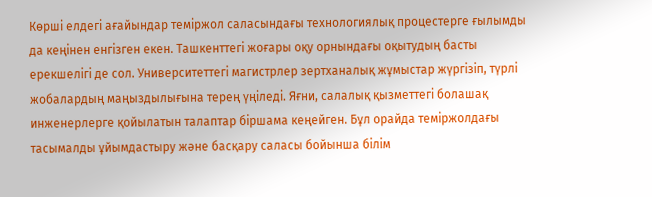Көрші елдегі ағайындар теміржол саласындағы технологиялық процестерге ғылымды да кеңінен енгізген екен. Ташкенттегі жоғары оқу орнындағы оқытудың басты ерекшелігі де сол. Университеттегі магистрлер зертханалық жұмыстар жүргізіп, түрлі жобалардың маңыздылығына терең үңіледі. Яғни, салалық қызметтегі болашақ инженерлерге қойылатын талаптар біршама кеңейген. Бұл орайда теміржолдағы тасымалды ұйымдастыру және басқару саласы бойынша білім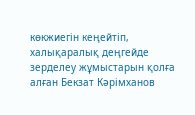көкжиегін кеңейтіп, халықаралық деңгейде зерделеу жұмыстарын қолға алған Бекзат Кәрімханов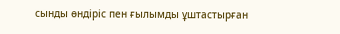сынды өндіріс пен ғылымды ұштастырған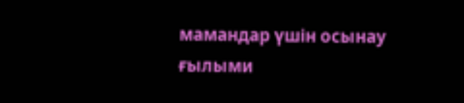мамандар үшін осынау ғылыми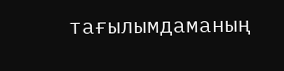тағылымдаманың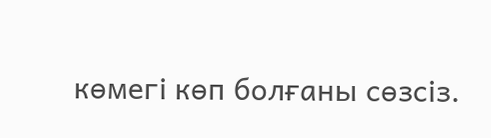көмегі көп болғаны сөзсіз.